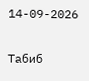14-09-2026

Табиб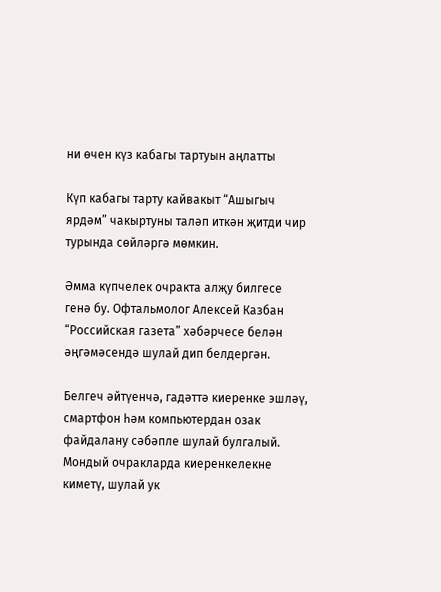ни өчен күз кабагы тартуын аңлатты

Күп кабагы тарту кайвакыт “Ашыгыч ярдәм” чакыртуны таләп иткән җитди чир турында сөйләргә мөмкин.

Әмма күпчелек очракта алҗу билгесе генә бу. Офтальмолог Алексей Казбан “Российская газета” хәбәрчесе белән әңгәмәсендә шулай дип белдергән.

Белгеч әйтүенчә, гадәттә киеренке эшләү, смартфон һәм компьютердан озак файдалану сәбәпле шулай булгалый. Мондый очракларда киеренкелекне киметү, шулай ук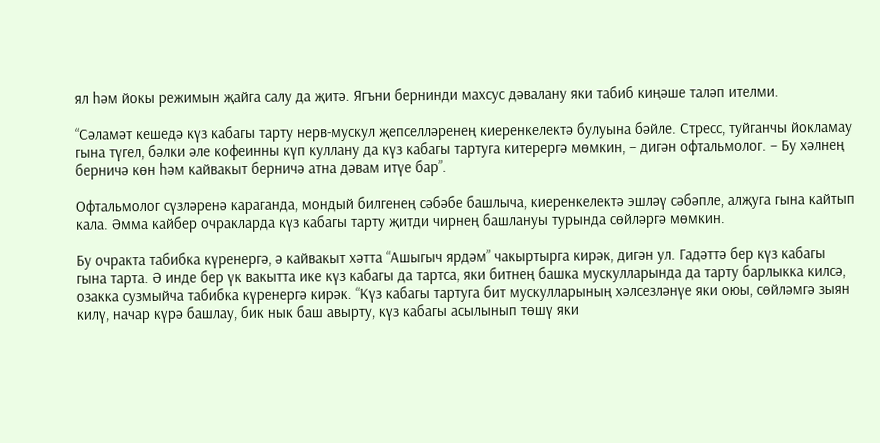ял һәм йокы режимын җайга салу да җитә. Ягъни бернинди махсус дәвалану яки табиб киңәше таләп ителми.

“Сәламәт кешедә күз кабагы тарту нерв-мускул җепселләренең киеренкелектә булуына бәйле. Стресс, туйганчы йокламау гына түгел, бәлки әле кофеинны күп куллану да күз кабагы тартуга китерергә мөмкин, – дигән офтальмолог. – Бу хәлнең берничә көн һәм кайвакыт берничә атна дәвам итүе бар”.

Офтальмолог сүзләренә караганда, мондый билгенең сәбәбе башлыча, киеренкелектә эшләү сәбәпле, алҗуга гына кайтып кала. Әмма кайбер очракларда күз кабагы тарту җитди чирнең башлануы турында сөйләргә мөмкин.

Бу очракта табибка күренергә, ә кайвакыт хәтта “Ашыгыч ярдәм” чакыртырга кирәк, дигән ул. Гадәттә бер күз кабагы гына тарта. Ә инде бер үк вакытта ике күз кабагы да тартса, яки битнең башка мускулларында да тарту барлыкка килсә, озакка сузмыйча табибка күренергә кирәк. “Күз кабагы тартуга бит мускулларының хәлсезләнүе яки оюы, сөйләмгә зыян килү, начар күрә башлау, бик нык баш авырту, күз кабагы асылынып төшү яки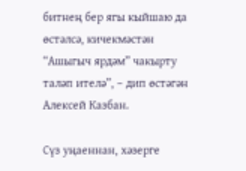битнең бер ягы кыйшаю да өстәлсә, кичекмәстән “Ашыгыч ярдәм” чакырту таләп ителә”, – дип өстәгән Алексей Казбан.

Сүз уңаеннан, хәзерге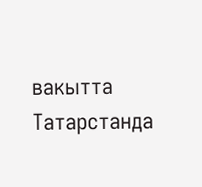вакытта Татарстанда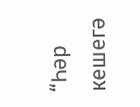“Һәр кешегә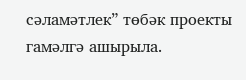сәламәтлек” төбәк проекты гамәлгә ашырыла.